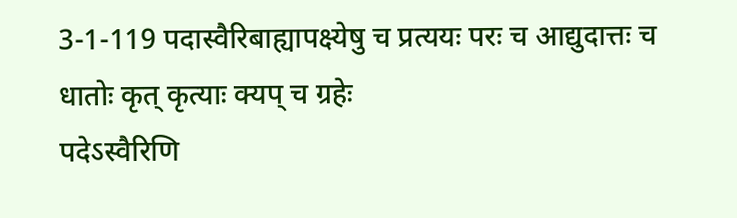3-1-119 पदास्वैरिबाह्यापक्ष्येषु च प्रत्ययः परः च आद्युदात्तः च धातोः कृत् कृत्याः क्यप् च ग्रहेः
पदेऽस्वैरिणि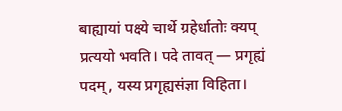बाह्यायां पक्ष्ये चार्थे ग्रहेर्धातोः क्यप् प्रत्ययो भवति। पदे तावत् — प्रगृह्यं पदम्, यस्य प्रगृह्यसंज्ञा विहिता।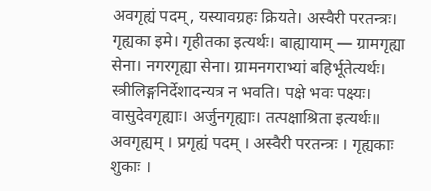अवगृह्यं पदम्, यस्यावग्रहः क्रियते। अस्वैरी परतन्त्रः। गृह्यका इमे। गृहीतका इत्यर्थः। बाह्यायाम् — ग्रामगृह्या सेना। नगरगृह्या सेना। ग्रामनगराभ्यां बहिर्भूतेत्यर्थः। स्त्रीलिङ्गनिर्देशादन्यत्र न भवति। पक्षे भवः पक्ष्यः। वासुदेवगृह्याः। अर्जुनगृह्याः। तत्पक्षाश्रिता इत्यर्थः॥
अवगृह्यम् । प्रगृह्यं पदम् । अस्वैरी परतन्त्रः । गृह्यकाः शुकाः ।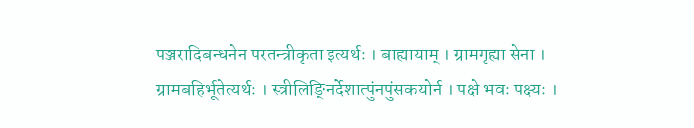पञ्जरादिबन्धनेन परतन्त्रीकृता इत्यर्थः । बाह्यायाम् । ग्रामगृह्या सेना । ग्रामबहिर्भूतेत्यर्थः । स्त्रीलिङ्निर्देशात्पुंनपुंसकयोर्न । पक्षे भवः पक्ष्यः ।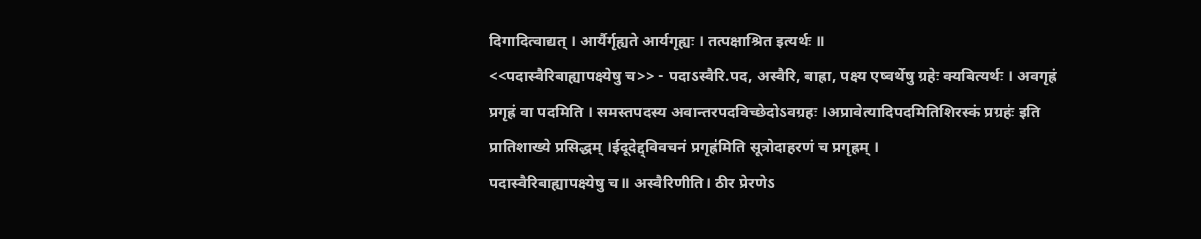दिगादित्वाद्यत् । आर्यैर्गृह्यते आर्यगृह्यः । तत्पक्षाश्रित इत्यर्थः ॥
<<पदास्वैरिबाह्यापक्ष्येषु च>> - पदाऽस्वैरि.पद, अस्वैरि, बाह्रा, पक्ष्य एष्वर्थेषु ग्रहेः क्यबित्यर्थः । अवगृह्रं प्रगृह्रं वा पदमिति । समस्तपदस्य अवान्तरपदविच्छेदोऽवग्रहः ।अप्रावेत्यादिपदमितिशिरस्कं प्रग्रहः॑ इति प्रातिशाख्ये प्रसिद्धम् ।ईदूदेद्द्विवचनं प्रगृह्र॑मिति सूत्रोदाहरणं च प्रगृह्रम् ।
पदास्वैरिबाह्यापक्ष्येषु च॥ अस्वैरिणीति। ठीर प्रेरणेऽ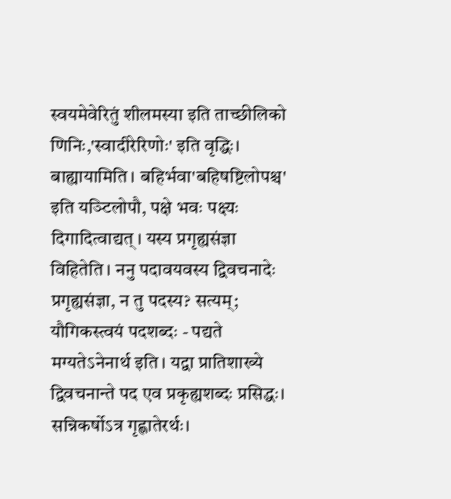स्वयमेवेरितुं शीलमस्या इति ताच्छीलिको णिनिः,'स्वादीरेरिणोः' इति वृद्धिः। बाह्यायामिति। बहिर्भवा'बहिषष्टिलोपश्च' इति यञ्टिलोपौ, पक्षे भवः पक्ष्यः दिगादित्वाद्यत्। यस्य प्रगृह्यसंज्ञा विहितेति। ननु पदावयवस्य द्विवचनादेः प्रगृह्यसंज्ञा, न तु पदस्य? सत्यम्; यौगिकस्त्वयं पदशब्दः - पद्यते मग्यतेऽनेनार्थ इति। यद्वा प्रातिशाख्ये द्विवचनान्ते पद एव प्रकृह्यशब्दः प्रसिद्धः। सन्निकर्षोऽत्र गृह्णातेरर्थः।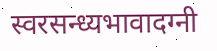स्वरसन्ध्यभावादग्नी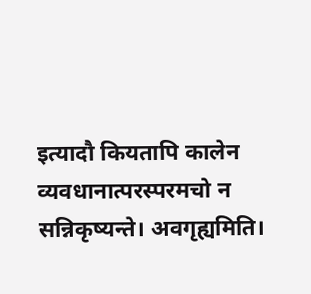इत्यादौ कियतापि कालेन व्यवधानात्परस्परमचो न सन्निकृष्यन्ते। अवगृह्यमिति।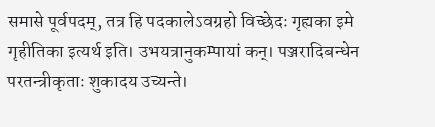समासे पूर्वपदम्, तत्र हि पदकालेऽवग्रहो विच्छेदः गृह्यका इमे गृहीतिका इत्यर्थ इति। उभयत्रानुकम्पायां कन्। पञ्जरादिबन्धेन परतन्त्रीकृताः शुकादय उच्यन्ते।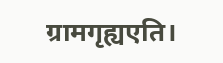ग्रामगृह्यएति।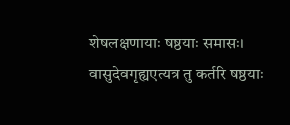शेषलक्षणायाः षष्ठयाः समासः। वासुदेवगृह्यएत्यत्र तु कर्तरि षष्ठयाः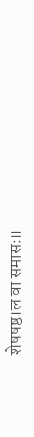शेषषष्ठ।ल वा समासः॥